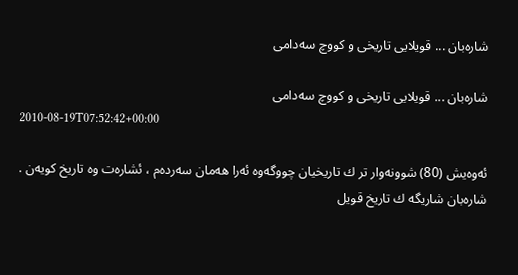شاره‌بان ... قویلایى تاریخى و كووچ سه‌دامى

شاره‌بان ... قویلایى تاریخى و كووچ سه‌دامى
2010-08-19T07:52:42+00:00

ئه‌وه‌یش (80) شوونه‌وار تر ك تاریخیان چووگه‌وه‌ ئه‌را هه‌مان سه‌رده‌م ، ئشاره‌ت وه‌ تاریخ كویه‌ن . شاره‌بان شاریگه‌ ك تاریخ قویل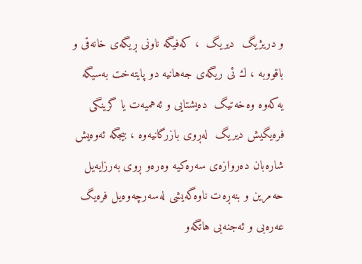و دریژیگ  دیریگ  ، كه‌فیگه‌ ناونى ڕیگه‌ى خانه‌قى و باقووبه‌ ، ك ئى ریگه‌ى جه‌هانیه‌ دو پایته‌خت به‌سیگه‌ یه‌كه‌وه‌ وه‌خه‌تیگ  ده‌یشتایى و ئه‌همیه‌ت یا گرینگى فره‌یگیش دیریگ  له‌ڕوى بازرگانیه‌وه‌ ، بیجگه‌ ئه‌وه‌یش شاره‌بان ده‌روازه‌ى سه‌ره‌كیه‌ وه‌ره‌و ڕوى به‌رزایه‌یل حه‌مرین و بنه‌ڕه‌ت ناوه‌گه‌یشى له‌سه‌رچه‌وه‌یل فره‌یگ  عه‌ره‌بى و ئه‌جنه‌بى هاتگه‌و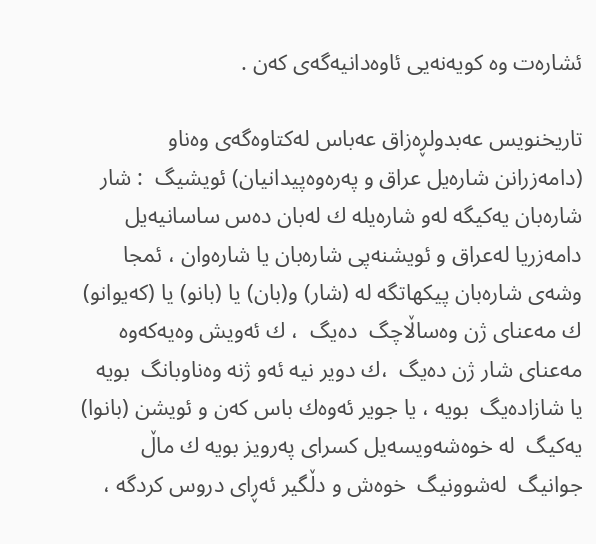ئشاره‌ت وه‌ كویه‌نه‌یى ئاوه‌دانیه‌گه‌ى كه‌ن .

تاریخنویس عه‌بدولڕه‌زاق عه‌باس له‌كتاوه‌گه‌ى وه‌ناو (دامه‌زرانن شاره‌یل عراق و په‌ره‌وه‌پیدانیان) ئویشیگ  : شار شاره‌بان یه‌كیگه‌ له‌و شاره‌یله‌ ك له‌بان ده‌س ساسانیه‌یل دامه‌زریا له‌عراق و ئویشنه‌پى شاره‌بان یا شاره‌وان ، ئمجا وشه‌ى شاره‌بان پیكهاتگه‌ له‌ (شار) و(بان) یا (بانو) یا (كه‌یوانو) ك مه‌عناى ژن وه‌ساڵاچگ  ده‌یگ  ، ك ئه‌ویش وه‌یه‌كه‌وه‌ مه‌عناى شار ژن ده‌یگ  ،ك دویر نیه‌ ئه‌و ژنه‌ وه‌ناوبانگ  بویه‌ یا شازاده‌یگ  بویه‌ ، یا جویر ئه‌وه‌ك باس كه‌ن و ئویشن (بانوا) یه‌كیگ  له‌ خوه‌شه‌ویسه‌یل كسراى په‌رویز بویه‌ ك ماڵ جوانیگ  له‌شوونیگ  خوه‌ش و دڵگیر ئه‌ڕاى دروس كردگه‌ ،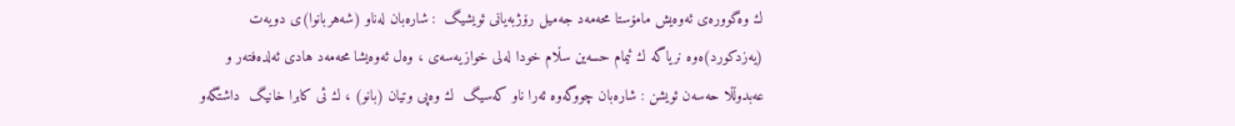ك وه‌گووره‌ى ئه‌وه‌یش مامۆستا محه‌مه‌د جه‌میل رۆژبه‌یانى ئویشیگ  : شاره‌بان له‌ناو (شه‌هربانوا)ى دویه‌ت (یه‌زدكورد)ه‌وه‌ نریاگه‌ ك ئیمام حسه‌ین سڵام خودا له‌لى خوازیه‌سه‌ى ، وه‌ل ئه‌وه‌یشا محه‌مه‌د هادى ئه‌لده‌فته‌ر و عه‌بدوڵڵا حه‌سه‌ن ئویشن : شاره‌بان چووگه‌وه‌ ئه‌را ناو كه‌سیگ  ك وه‌پى وتیان (بانو) ، ك ئى كابرا خانیگ  داشتگه‌و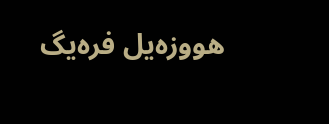هووزه‌یل فره‌یگ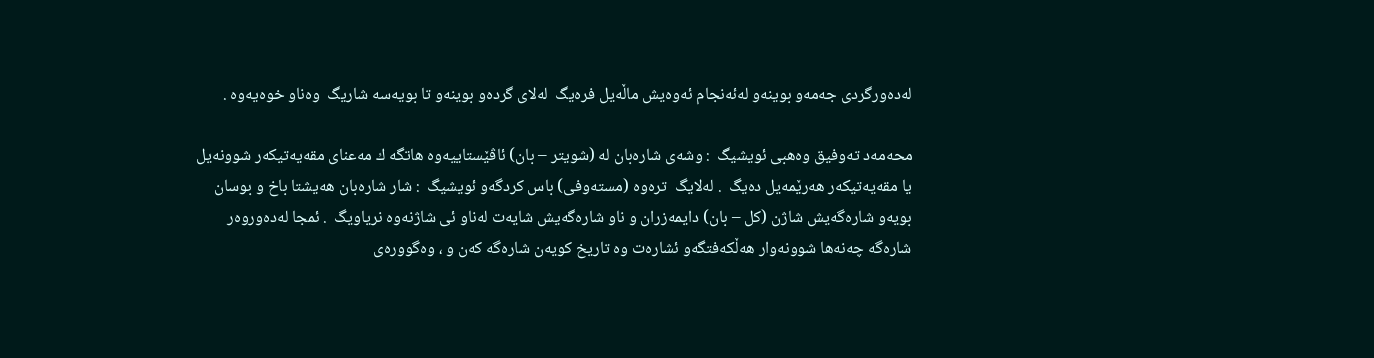له‌ده‌ورگردى جه‌مه‌و بوینه‌و له‌ئه‌نجام ئه‌وه‌یش ماڵه‌یل فره‌یگ  له‌لاى گرده‌و بوینه‌و تا بویه‌سه‌ شاریگ  وه‌ناو خوه‌یه‌وه‌ .

محه‌مه‌د ته‌وفیق وه‌هبى ئویشیگ  : وشه‌ى شاره‌بان له‌ (شویتر – بان) ئاڤێستاییه‌وه‌ هاتگه‌ ك مه‌عناى مقه‌یه‌تیكه‌ر شوونه‌یل یا مقه‌یه‌تیكه‌ر هه‌رێمه‌یل ده‌یگ  . له‌لایگ  تره‌وه‌ (مسته‌وفى) باس كردگه‌و ئویشیگ  : شار شاره‌بان هه‌یشتا باخ و بوسان بویه‌و شاره‌گه‌یش شاژن (كل – بان) دایمه‌زران و ناو شاره‌گه‌یش شایه‌ت له‌ناو ئى شاژنه‌وه‌ نریاویگ  . ئمجا له‌ده‌وروه‌ر شاره‌گه‌ چه‌نه‌ها شوونه‌وار هه‌ڵكه‌فتگه‌و ئشاره‌ت وه‌ تاریخ كویه‌ن شاره‌گه‌ كه‌ن و ، وه‌گووره‌ى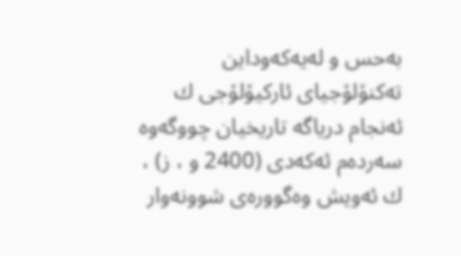به‌حس و له‌یه‌كه‌وداین ته‌كنۆلۆجیاى ئاركیۆلۆجى ك ئه‌نجام دریاگه‌ تاریخیان چووگه‌وه‌ سه‌رده‌م ئه‌كه‌دى (2400 و ، ز) ، ك ئه‌ویش وه‌گووره‌ى شوونه‌وار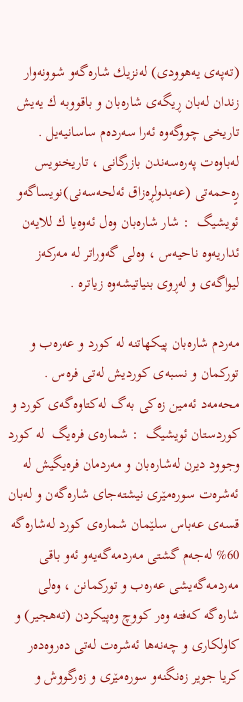(ته‌په‌ى یه‌هوودى) له‌نزیك شاره‌گه‌و شوونه‌وار زندان له‌بان ڕیگه‌ى شاره‌بان و باقووبه‌ ك یه‌یش تاریخى چووگه‌وه‌ ئه‌را سه‌رده‌م ساسانیه‌یل . له‌باوه‌ت په‌ره‌سه‌ندن بازرگانى ، تاریخنویس رٍه‌حمه‌تى (عه‌بدولڕه‌زاق ئه‌لحه‌سه‌نى)نویساگه‌و ئویشیگ  : شار شاره‌بان وه‌ل ئه‌وه‌یا ك للایه‌ن ئداریه‌وه‌ ناحیه‌س ، وه‌لى گه‌وراتر له‌ مه‌ركه‌ز لیواگه‌ى و له‌ڕوى بنیاتیشه‌وه‌ زیاتره‌ .

مه‌ردم شاره‌بان پیكهاتنه‌ له‌ كورد و عه‌ره‌ب و توركمان و نسبه‌ى كوردیش له‌تى فره‌س . محه‌مه‌د ئه‌مین زه‌كى به‌گ له‌كتاوه‌گه‌ى كورد و كوردستان ئویشیگ  : شماره‌ى فره‌یگ  له‌ كورد وجوود دیرن له‌شاره‌بان و مه‌ردمان فره‌یگیش له‌ ئه‌شره‌ت سوره‌مێرى نیشته‌جاى شاره‌گه‌ن و له‌بان قسه‌ى عه‌باس سلێمان شماره‌ى كورد له‌شاره‌گه‌ 60% له‌جه‌م گشتى مه‌ردمه‌گه‌یه‌و ئه‌و باقى مه‌ردمه‌گه‌یشى عه‌ره‌ب و توركمانن ، وه‌لى شاره‌گه‌ كه‌فته‌ وه‌ر كووچ وه‌پیكردن (ته‌هجیر) و كاولكارى و چه‌نه‌ها ئه‌شره‌ت له‌تى ده‌روه‌ده‌ر كریا جویر زه‌نگنه‌و سوره‌مێرى و زه‌رگووش و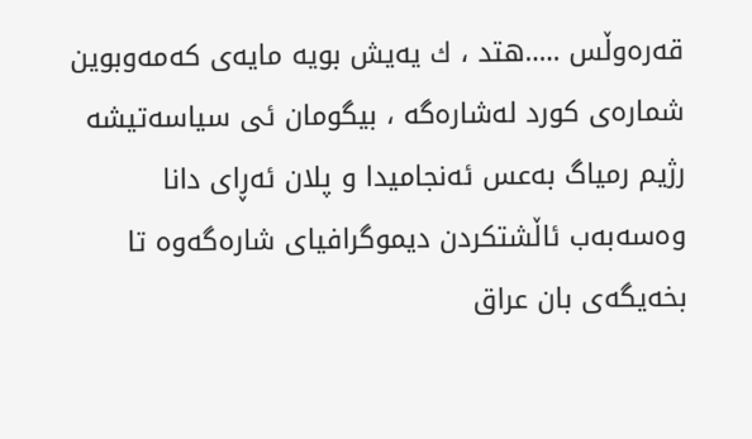قه‌ره‌وڵس .....هتد ، ك یه‌یش بویه‌ مایه‌ى كه‌مه‌وبوین شماره‌ى كورد له‌شاره‌گه‌ ، بیگومان ئى سیاسه‌تیشه‌ رژیم رمیاگ به‌عس ئه‌نجامیدا و پلان ئه‌ڕاى دانا وه‌سه‌به‌ب ئاڵشتكردن دیموگرافیاى شاره‌گه‌وه‌ تا بخه‌یگه‌ى بان عراق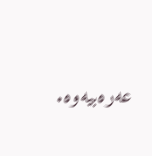عه‌ره‌بیه‌وه.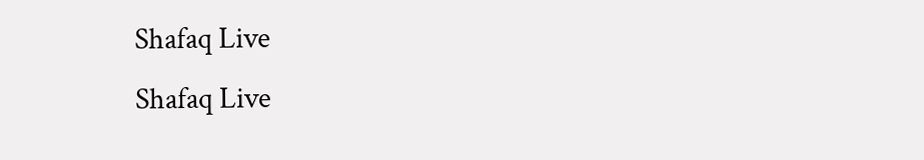Shafaq Live
Shafaq Live